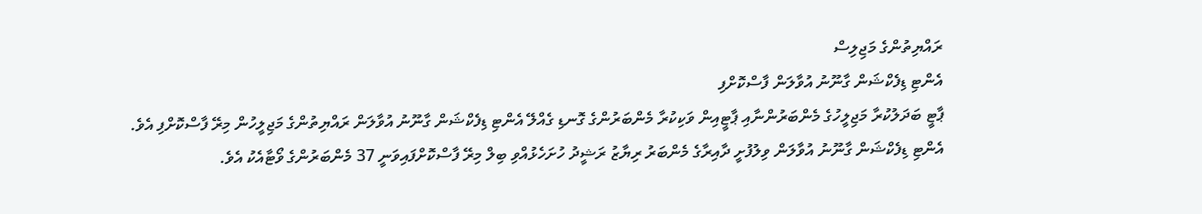ރައްޔިތުންގެ މަޖިލިސް
އެންޓި ޑިފެކްޝަން ގާނޫނު އުވާލަން ފާސްކޮށްފި
ޕާޓީ ބަދަލުކުރާ މަޖިލީހުގެ މެންބަރުންނާއި ޕާޓީއިން ވަކިކުރާ މެންބަރުންގެ ގޮނޑި ގެއްލޭ އެންޓި ޑިފެކްޝަން ގާނޫނު އުވާލަން ރައްޔިތުންގެ މަޖިލީހުން މިރޭ ފާސްކޮށްފި އެވެ.
އެންޓި ޑިފެކްޝަން ގާނޫނު އުވާލަން ވިލުފުށީ ދާއިރާގެ މެންބަރު ރިޔާޒު ރަޝީދު ހުށަހެޅުއްވި ބިލް މިރޭ ފާސްކޮށްފައިވަނީ 37 މެންބަރުންގެ ވޯޓާއެކު އެވެ.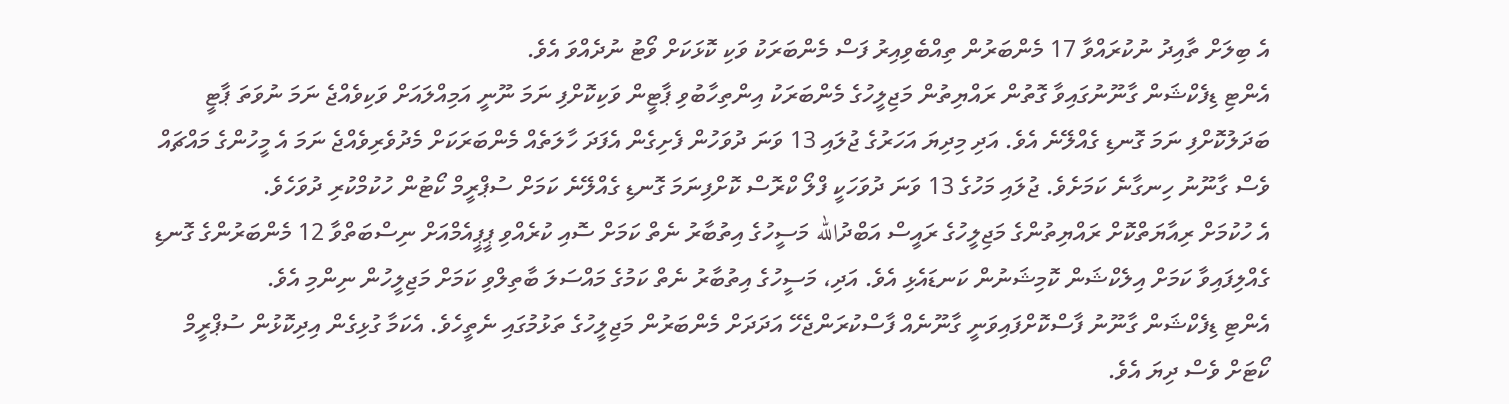އެ ބިލަށް ތާއިދު ނުކުރައްވާ 17 މެންބަރުން ތިއްބެވިއިރު ފަސް މެންބަރަކު ވަކި ކޮޅަކަށް ވޯޓު ނުދެއްވަ އެވެ.
އެންޓި ޑިފެކްޝަން ގާނޫނުގައިވާ ގޮތުން ރައްޔިތުން މަޖިލީހުގެ މެންބަރަކު އިންތިހާބުވި ޕާޓީން ވަކިކޮށްފި ނަމަ ނޫނީ އަމިއްލައަށް ވަކިވެއްޖެ ނަމަ ނުވަތަ ޕާޓީ ބަދަލުކޮށްފި ނަމަ ގޮނޑި ގެއްލޭނެ އެވެ. އަދި މިދިޔަ އަހަރުގެ ޖުލައި 13 ވަނަ ދުވަހުން ފެށިގެން އެފަދަ ހާލަތެއް މެންބަރަކަށް މެދުވެރިވެއްޖެ ނަމަ އެ މީހުންގެ މައްޗައް ވެސް ގާނޫނު ހިނގާނެ ކަމަށެވެ. ޖުލައި މަހުގެ 13 ވަނަ ދުވަހަކީ ފްލޯ ކްރޮސް ކޮށްފިނަމަ ގޮނޑި ގެއްލޭނެ ކަމަށް ސުޕްރީމް ކޯޓުން ހުކުމްކުރި ދުވަހެވެ.
އެ ހުކުމަށް ރިއާޔަތްކޮށް ރައްޔިތުންގެ މަޖިލީހުގެ ރައީސް އަބްދުالله މަސީހުގެ އިތުބާރު ނެތް ކަމަށް ސޮއި ކުރެއްވި ޕީޕީއެމްއަށް ނިސްބަތްވާ 12 މެންބަރުންގެ ގޮނޑި ގެއްލިފައިވާ ކަމަށް އިލެކްޝަން ކޮމިޝަނުން ކަނޑައެޅި އެވެ. އަދި، މަސީހުގެ އިތުބާރު ނެތް ކަމުގެ މައްސަލަ ބާތިލްވި ކަމަށް މަޖިލީހުން ނިންމި އެވެ.
އެންޓި ޑިފެކްޝަން ގާނޫނު ފާސްކޮށްފައިވަނީ ގާނޫނެއް ފާސްކުރަންޖެހޭ އަދަދަށް މެންބަރުން މަޖިލީހުގެ ތަޅުމުގައި ނެތީހެވެ. އެކަމާ ގުޅިގެން އިދިކޮޅުން ސުޕްރީމް ކޯޓަށް ވެސް ދިޔަ އެވެ.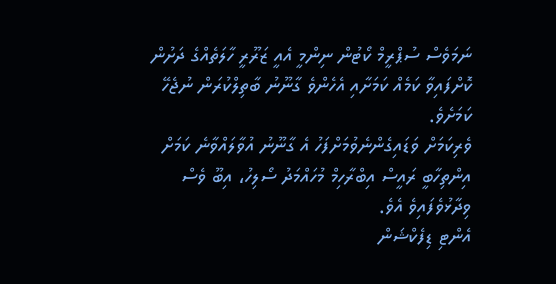ނަމަވެސް ސުޕްރީމް ކޯޓުން ނިންމީ އެއީ ޒަރޫރީ ހާލަތެއްގެ ދަށުން ކޮށްފައިވާ ކަމެއް ކަމަށާއި އެހެންވެ ގާނޫނު ބާތިލްކުރަން ނުޖެހޭ ކަމަށެވެ.
ވެރިކަމަށް ވަޑައިގެންނެވުމަށްފަހު އެ ގާނޫނު އުވާލައްވާނެ ކަމަށް އިންތިހާބީ ރައީސް އިބްރާހިމް މުހައްމަދު ސޯލިހު، އިބޫ ވެސް ވިދާޅުވެފައިވެ އެވެ.
އެންޓި ޑިފެކްޝަން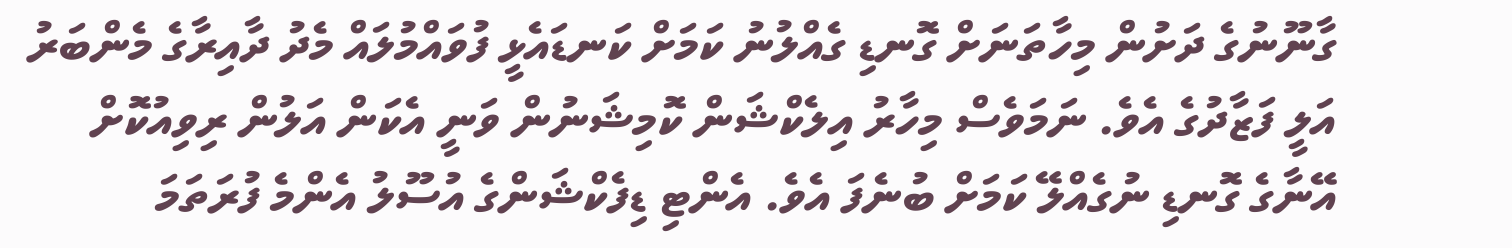ގާނޫނުގެ ދަށުން މިހާތަނަށް ގޮނޑި ގެއްލުނު ކަމަށް ކަނޑައެޅީ ފުވައްމުލައް މެދު ދާއިރާގެ މެންބަރު އަލީ ފަޒާދުގެ އެވެ. ނަމަވެސް މިހާރު އިލެކްޝަން ކޮމިޝަނުން ވަނީ އެކަން އަލުން ރިވިއުކޮށް އޭނާގެ ގޮނޑި ނުގެއްލޭ ކަމަށް ބުނެފަ އެވެ. އެންޓި ޑިފެކްޝަންގެ އުސޫލު އެންމެ ފުރަތަމަ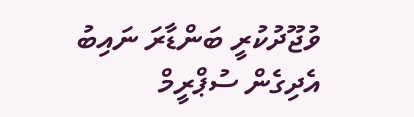ވުޖޫދުކުރީ ބަންޑާރަ ނައިބު އެދިގެން ސުޕްރީމް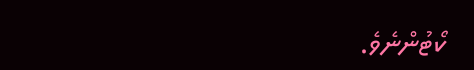ކޯޓުންނެވެ.